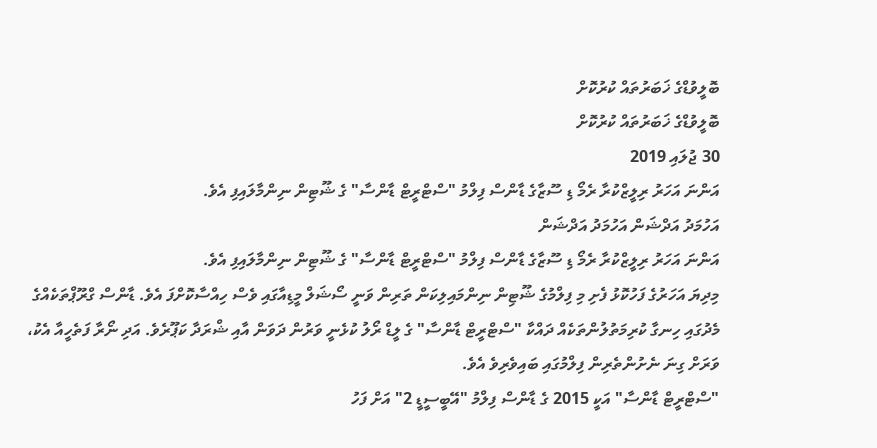ބޮލީވުޑްގެ ޚަބަރުތައް ކުރުކޮށް
ބޮލީވުޑްގެ ޚަބަރުތައް ކުރުކޮށް
30 ޖުލައި 2019
އަންނަ އަހަރު ރިލީޒްކުރާ ރެމޯ ޑި ސޫޒާގެ ޑާންސް ފިލްމު "ސްޓްރީޓް ޑާންސާ" ގެ ޝޫޓިން ނިންމާލައިފި އެވެ.
އަހުމަދު އަދްޝަން އަހުމަދު އަދްޝަން
އަންނަ އަހަރު ރިލީޒްކުރާ ރެމޯ ޑި ސޫޒާގެ ޑާންސް ފިލްމު "ސްޓްރީޓް ޑާންސާ" ގެ ޝޫޓިން ނިންމާލައިފި އެވެ.
މިދިޔަ އަހަރުގެ ފަހުކޮޅު ފެށި މި ފިލްމުގެ ޝޫޓިން ނިންމައިލިކަން ތަރިން ވަނީ ސޯޝަލް މީޑިއާގައި ވެސް ހިއްސާކޮށްފަ އެވެ. ޑާންސް ގްރޫޕްތަކެއްގެ މެދުގައި ހިނގާ ކުރިމަތުލުންތަކެއް ދައްކާ "ސްޓްރީޓް ޑާންސާ" ގެ ލީޑް ރޯލު ކުޅެނީ ވަރުން ދަވަން އާއި ޝްރަދާ ކަޕޫރެވެ. އަދި ނޯރާ ފަތެހީއާ އެކު، ވަރަށް ގިނަ ނެށުންތެރިން ފިލްމުގައި ބައިވެރިވެ އެވެ.
"ސްޓްރީޓް ޑާންސާ" އަކީ 2015 ގެ ޑާންސް ފިލްމު "އޭބީސީޑީ 2" އަށް ފަހު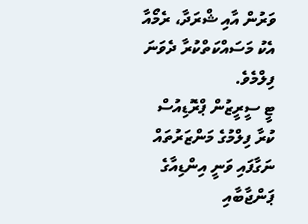ވަރުން އާއި ޝްރަދާ، ރެމޯއާ އެކު މަސައްކަތްކުރާ ދެވަނަ ފިލްމެވެ.
ޓީ ސީރީޒުން ޕްރޮޑިއުސް ކުރާ ފިލްމުގެ މަންޒަރުތައް ނަގާފައި ވަނީ އިންޑިއާގެ ޕަންޖާބާއި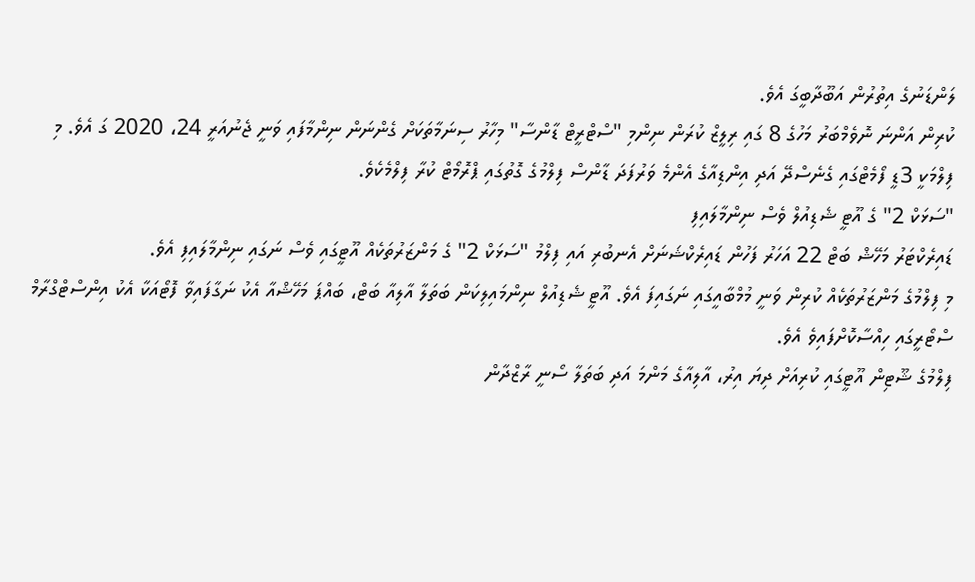ލަންޑަނުގެ އިތުރުން އަބޫދާބީގަ އެވެ.
ކުރިން އަންނަ ނޮވެމްބަރު މަހުގެ 8 ގައި ރިލީޒް ކުރަން ނިންމި "ސްޓްރީޓް ޑާންސާ" މިހާރު ސިނަމާތަކަށް ގެންނަން ނިންމާފައި ވަނީ ޖެނުއަރީ 24، 2020 ގަ އެވެ. މި ފިލްމަކީ 3ޑީ ފޯމެޓްގައި ގެނެސްދޭ އަދި އިންޑިއާގެ އެންމެ ވަރުފަދަ ޑާންސް ފިލްމުގެ ގޮތުގައި ޕްރޮމޯޓް ކުރާ ފިލްމެކެވެ.
"ސަޅަކް 2" ގެ އޫޓީ ޝެޑިއުލް ވެސް ނިންމާލައިފި
ޑައިރެކްޓަރު މަހޭޝް ބަޓް 22 އަހަރު ފަހުން ޑައިރެކްޝަނަށް އެނބުރި އައި ފިލްމު "ސަޅަކް 2" ގެ މަންޒަރުތަކެއް އޫޓީގައި ވެސް ނަގައި ނިންމާލައިފި އެވެ.
މި ފިލްމުގެ މަންޒަރުތަކެއް ކުރިން ވަނީ މުމްބާއީގައި ނަގައިފަ އެވެ. އޫޓީ ޝެޑިއުލް ނިންމައިލިކަން ބަތަލާ އާލިއާ ބަޓް، ބައްޕަ މަހޭޝްއާ އެކު ނަގާފައިވާ ފޮޓޯއަކާ އެކު އިންސްޓްގްރާމް ސްޓޯރީގައި ހިއްސާކޮށްފައިވެ އެވެ.
ފިލްމުގެ ޝޫޓިން އޫޓީގައި ކުރިއަށް ދިޔަ އިރު، އާލިއާގެ މަންމަ އަދި ބަތަލާ ސޯނީ ރާޒްދާން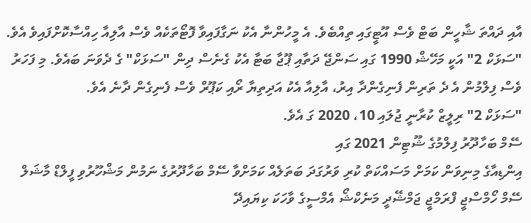އާއި ދައްތަ ޝާހީން ބަޓް ވެސް އޫޓީގައި ތިއްބެވެ. އެ މީހުންނާ އެކު ނަގާފައިވާ ފޮޓޯތަކެއް ވެސް އާލިއާ ހިއްސާކޮށްފައިވެ އެވެ.
"ސަޅަކް 2" އަކީ މަހޭޝް 1990 ގައި ސަންޖޭ ދަތާއި ޕޫޖާ ބަޓާ އެކު ގެނެސް ދިން "ސަޅަކް" ގެ ދެވަނަ ބައެވެ. މި ފަހަރު ވެސް ފިލްމުން އެ ދެ ތަރިން ފެނިގެންދާ އިރު، އާލިއާ އެކު އަދިތިޔާ ރޯއި ކަޕޫރް ވެސް ފެނިގެން ދާނެ އެވެ.
"ސަޅަކް 2" ރިލީޒް ކުރާނީ ޖުލައި 10، 2020 ގަ އެވެ.
ސޭމް ބަހާދޫރު ފިލްމުގެ ޝޫޓިން 2021 ގައި
އިންޑިއާގެ މިނިވަން ކަމަށް މަސައްކަތް ކުރި ވަރުގަދަ ބަތަލެއް ކަމަށްވާ ސޭމް ބަހާދޫރުގެ ނަމުން މަޝްހޫރުވި ފީލްޑް މާޝަލް ސޭމް ހޯމްސްޖީ ފްރަމްޖީ ޖަމްޝޭދީ މަނެކްޝޯ އެމްސީގެ ވާހަކަ ކިޔައިދޭ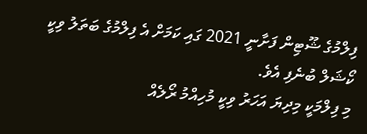ފިލްމުގެ ޝޫޓިން ފަށާނީ 2021 ގައި ކަމަށް އެ ފިލްމުގެ ބަތަލު ވިކީ ކޯޝަލް ބުނެފި އެވެ.
މި ފިލްމަކީ މިދިޔަ އަހަރު ވިކީ މުހިއްމު ރޯލެއް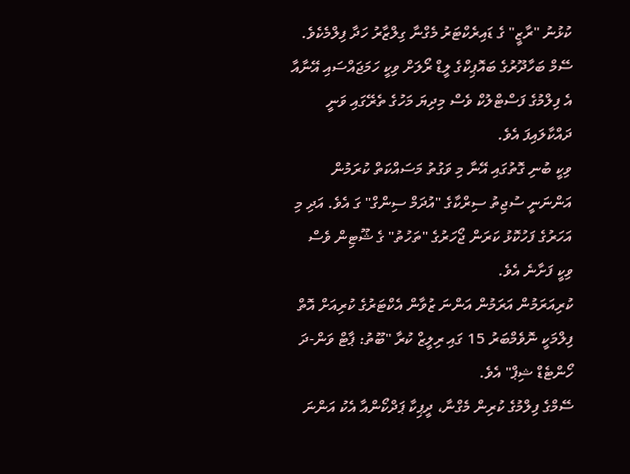ކުޅުނު "ރާޒީ" ގެ ޑައިރެކްޓަރު މެގްނާ ގިލްޒާރު ހަދާ ފިލްމެކެވެ. ސޭމް ބަހާދޫރުގެ ބައޮޕިކްގެ ލީޑް ރޯލަށް ވިކީ ހަމަޖައްސައި އޭނާއާ އެ ފިލްމުގެ ފަސްޓްލުކް ވެސް މިދިޔަ މަހުގެ ތެރޭގައި ވަނީ ދައްކާލައިފަ އެވެ.
ވިކީ ބުނި ގޮތުގައި އޭނާ މި ވަގުތު މަސައްކަތް ކުރަމުން އަންނަނީ ސުޖިތު ސިރްކާގެ "އުދަމް ސިންގް" ގަ އެވެ. އަދި މި އަހަރުގެ ފަހުކޮޅު ކަރަން ޖޯހަރުގެ "ތަހުތު" ގެ ޝޫޓިން ވެސް ވިކީ ފަށާނެ އެވެ.
ކުރިއަރަމުން އަރަމުން އަންނަ ޒުވާން އެކްޓަރުގެ ކުރިއަށް އޮތް ފިލްމަކީ ނޮވެމްބަރު 15 ގައި ރިލީޒް ކުރާ "ބޫތު: ޕާޓް ވަން-ދަ ހޯންޓެޑް ޝިޕް" އެވެ.
ސޭމްގެ ފިލްމުގެ ކުރިން މެގްނާ، ދީޕިކާ ޕަދްކޯންއާ އެކު އަންނަ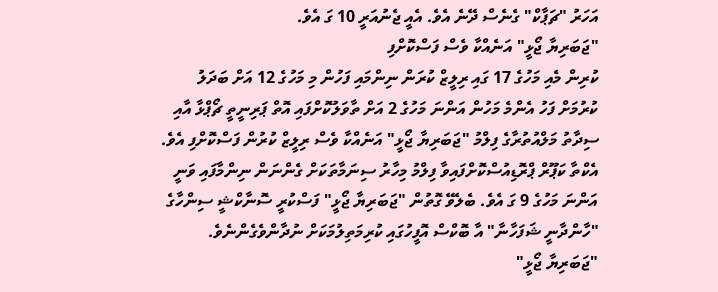އަހަރު "ޗަޕާކް" ގެނެސް ދޭނެ އެވެ. އެއީ ޖެނުއަރީ 10 ގަ އެވެ.
"ޖަބަރިޔާ ޖޯޅީ" އަނެއްކާ ވެސް ފަސްކޮށްފި
ކުރިން މެއި މަހުގެ 17 ގައި ރިލީޒް ކުރަން ނިންމައި ފަހުން މި މަހުގެ 12 އަށް ބަދަލު ކުރުމަށް ފަހު އެންމެ މަހުން އަންނަ މަހުގެ 2 އަށް ތާވަލުކޮށްފައި އޮތް ޕަރިނީތީ ޗޯޕްޅާ އާއި ސިދާތު މަލްއުތުރާގެ ފިލްމު "ޖަބަރިޔާ ޖޯޅީ" އަނެއްކާ ވެސް ރިލީޒް ކުރުން ފަސްކޮށްފި އެވެ.
އެކްތާ ކަޕޫރް ޕްރޮޑިއުސްކޮށްފައިވާ ފިލްމު މިހާރު ސިނަމާތަކަށް ގެންނަން ނިންމާފައި ވަނީ އަންނަ މަހުގެ 9 ގަ އެވެ. ބެލެވޭ ގޮތުން "ޖަބަރިޔާ ޖޯޅީ" ފަސްކުރީ ސޮނާކްޝީ ސިންހާގެ "ހާންދާނީ ޝަފަހާނާ" އާ ބޮކްސް އޮފީހުގައި ކުރިމަތިލުމަކަށް ނުދާންވެގެންނެވެ.
"ޖަބަރިޔާ ޖޯޅީ"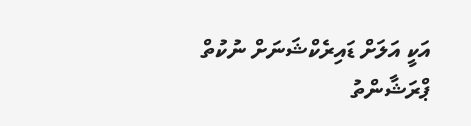އަކީ އަލަށް ޑައިރެކްޝަނަށް ނުކުތް ޕްރަޝާންތު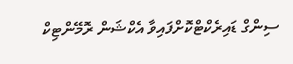ސިންގް ޑައިރެކްޓްކޮށްފައިވާ އެކްޝަން ރޮމޭންޓިކް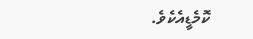ކޮމެޑީއެކެވެ.